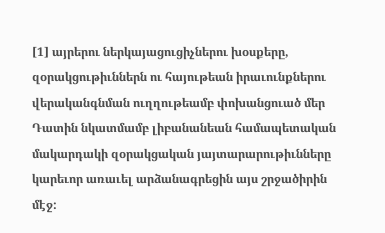[1] այրերու ներկայացուցիչներու խօսքերը, զօրակցութիւններն ու հայութեան իրաւունքներու վերականգնման ուղղութեամբ փոխանցուած մեր Դատին նկատմամբ լիբանանեան համապետական մակարդակի զօրակցական յայտարարութիւնները կարեւոր առաւել արձանագրեցին այս շրջածիրին մէջ: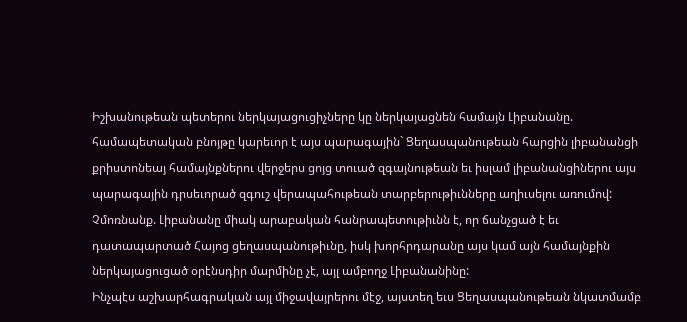Իշխանութեան պետերու ներկայացուցիչները կը ներկայացնեն համայն Լիբանանը. համապետական բնոյթը կարեւոր է այս պարագային` Ցեղասպանութեան հարցին լիբանանցի քրիստոնեայ համայնքներու վերջերս ցոյց տուած զգայնութեան եւ իսլամ լիբանանցիներու այս պարագային դրսեւորած զգուշ վերապահութեան տարբերութիւնները աղիւսելու առումով:
Չմոռնանք. Լիբանանը միակ արաբական հանրապետութիւնն է, որ ճանչցած է եւ դատապարտած Հայոց ցեղասպանութիւնը, իսկ խորհրդարանը այս կամ այն համայնքին ներկայացուցած օրէնսդիր մարմինը չէ, այլ ամբողջ Լիբանանինը:
Ինչպէս աշխարհագրական այլ միջավայրերու մէջ, այստեղ եւս Ցեղասպանութեան նկատմամբ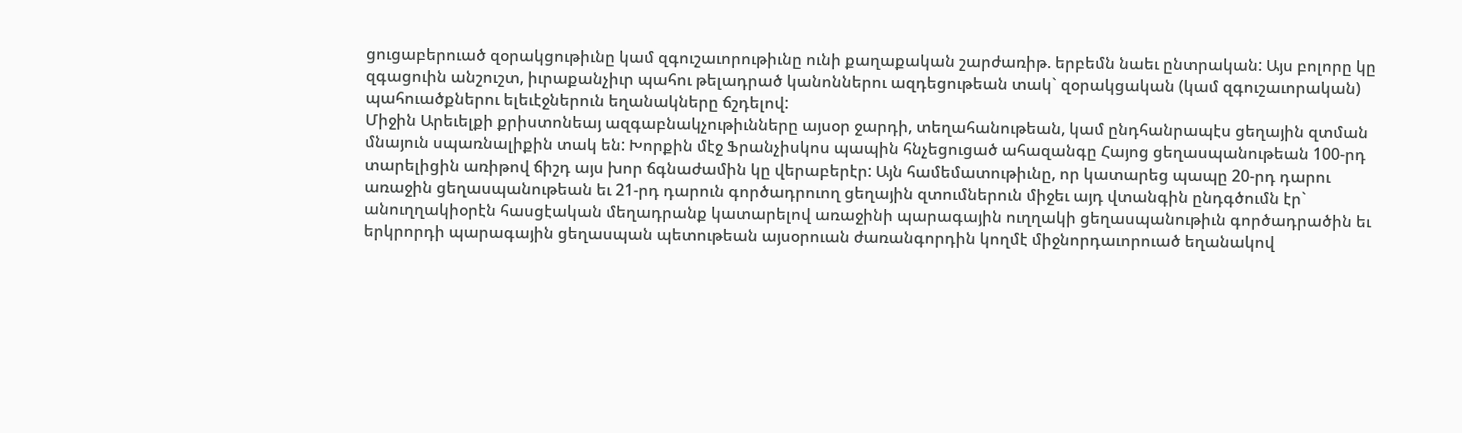ցուցաբերուած զօրակցութիւնը կամ զգուշաւորութիւնը ունի քաղաքական շարժառիթ. երբեմն նաեւ ընտրական: Այս բոլորը կը զգացուին անշուշտ, իւրաքանչիւր պահու թելադրած կանոններու ազդեցութեան տակ` զօրակցական (կամ զգուշաւորական) պահուածքներու ելեւէջներուն եղանակները ճշդելով:
Միջին Արեւելքի քրիստոնեայ ազգաբնակչութիւնները այսօր ջարդի, տեղահանութեան, կամ ընդհանրապէս ցեղային զտման մնայուն սպառնալիքին տակ են: Խորքին մէջ Ֆրանչիսկոս պապին հնչեցուցած ահազանգը Հայոց ցեղասպանութեան 100-րդ տարելիցին առիթով ճիշդ այս խոր ճգնաժամին կը վերաբերէր: Այն համեմատութիւնը, որ կատարեց պապը 20-րդ դարու առաջին ցեղասպանութեան եւ 21-րդ դարուն գործադրուող ցեղային զտումներուն միջեւ այդ վտանգին ընդգծումն էր` անուղղակիօրէն հասցէական մեղադրանք կատարելով առաջինի պարագային ուղղակի ցեղասպանութիւն գործադրածին եւ երկրորդի պարագային ցեղասպան պետութեան այսօրուան ժառանգորդին կողմէ միջնորդաւորուած եղանակով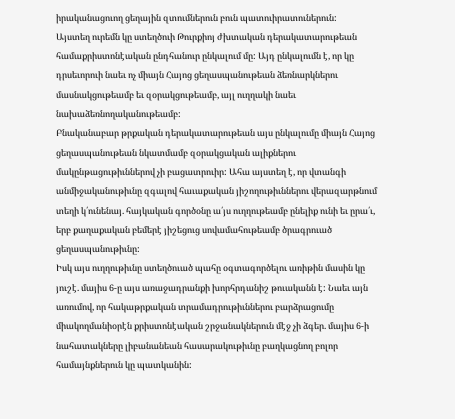իրականացուող ցեղային զտումներուն բուն պատուիրատուներուն:
Այստեղ ուրեմն կը ստեղծուի Թուրքիոյ ժխտական դերակատարութեան համաքրիստոնէական ընդհանուր ընկալում մը: Այդ ընկալումն է, որ կը դրսեւորուի նաեւ ոչ միայն Հայոց ցեղասպանութեան ձեռնարկներու մասնակցութեամբ եւ զօրակցութեամբ, այլ ուղղակի նաեւ նախաձեռնողականութեամբ:
Բնականաբար թրքական դերակատարութեան այս ընկալումը միայն Հայոց ցեղասպանութեան նկատմամբ զօրակցական ալիքներու մակընթացութիւններով չի բացատրուիր: Ահա այստեղ է, որ վտանգի անմիջականութիւնը զգալով հաւաքական յիշողութիւններու վերազարթնում տեղի կ՛ունենայ. հայկական գործօնը ա՛յս ուղղութեամբ ընելիք ունի եւ ըրա՛ւ, երբ քաղաքական բեմերէ յիշեցուց սովամահութեամբ ծրագրուած ցեղասպանութիւնը:
Իսկ այս ուղղութիւնը ստեղծուած պահը օգտագործելու առիթին մասին կը յուշէ. մայիս 6-ը այս առաջադրանքի խորհրդանիշ թուականն է: Նաեւ այն առումով, որ հակաթրքական տրամադրութիւններու բարձրացումը միակողմանիօրէն քրիստոնէական շրջանակներուն մէջ չի ձգեր. մայիս 6-ի նահատակները լիբանանեան հասարակութիւնը բաղկացնող բոլոր համայնքներուն կը պատկանին: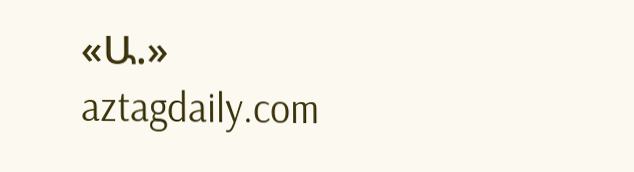«Ա.»
aztagdaily.com